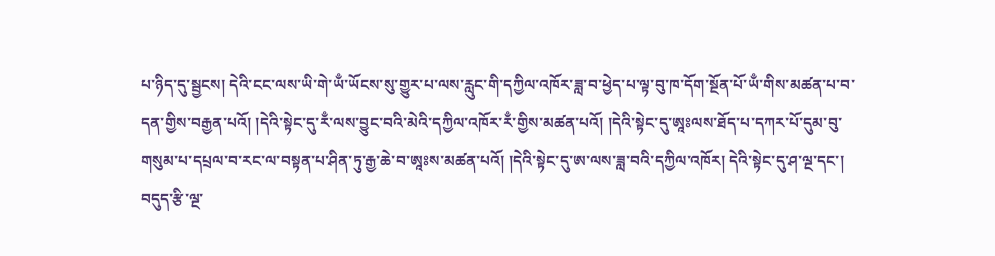པ་ཉིད་དུ་སྦྱངས། དེའི་ངང་ལས་ཡི་གེ་ཡྃ་ཡོངས་སུ་གྱུར་པ་ལས་རླུང་གི་དཀྱིལ་འཁོར་ཟླ་བ་ཕྱེད་པ་ལྟ་བུ་ཁ་དོག་སྔོན་པོ་ཡྃ་གིས་མཚན་པ་བ་དན་གྱིས་བརྒྱན་པའོ། །དེའི་སྟེང་དུ་རྃ་ལས་བྱུང་བའི་མེའི་དཀྱིལ་འཁོར་རྃ་གྱིས་མཚན་པའོ། །དེའི་སྟེང་དུ་ཨཱཿལས་ཐོད་པ་དཀར་པོ་དུམ་བུ་གསུམ་པ་དཔྲལ་བ་རང་ལ་བསྟན་པ་ཤིན་ཏུ་རྒྱ་ཆེ་བ་ཨཱཿས་མཚན་པའོ། །དེའི་སྟེང་དུ་ཨ་ལས་ཟླ་བའི་དཀྱིལ་འཁོར། དེའི་སྟེང་དུ་ཤ་ལྔ་དང་། བདུད་རྩི་ལྔ་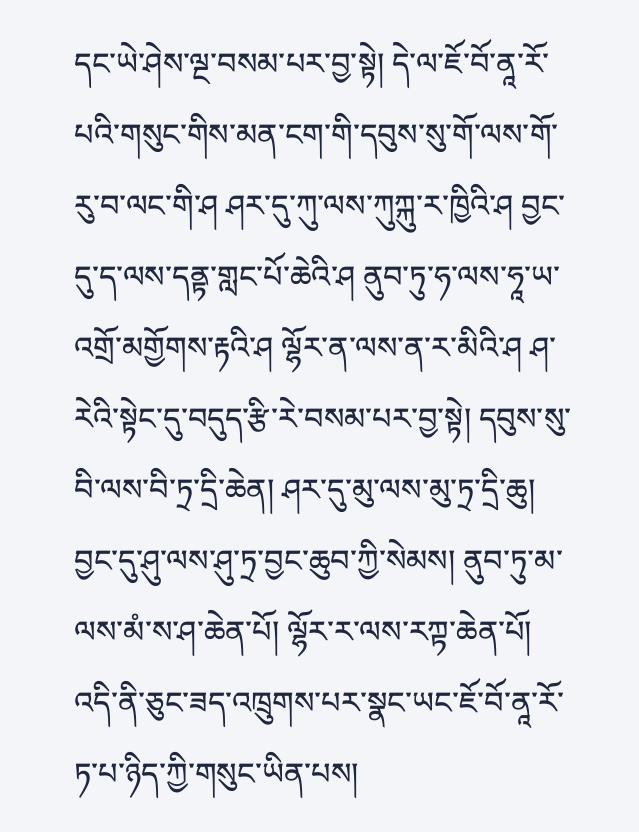དང་ཡེ་ཤེས་ལྔ་བསམ་པར་བྱ་སྟེ། དེ་ལ་ཇོ་བོ་ནཱ་རོ་པའི་གསུང་གིས་མན་ངག་གི་དབུས་སུ་གོ་ལས་གོ་རུ་བ་ལང་གི་ཤ ཤར་དུ་ཀུ་ལས་ཀུཀྐུ་ར་ཁྱིའི་ཤ བྱང་དུ་ད་ལས་དནྟ་གླང་པོ་ཆེའི་ཤ ནུབ་ཏུ་ཧ་ལས་ཧཱ་ཡ་འགྲོ་མགྱོགས་རྟའི་ཤ ལྷོར་ན་ལས་ན་ར་མིའི་ཤ ཤ་རེའི་སྟེང་དུ་བདུད་རྩི་རེ་བསམ་པར་བྱ་སྟེ། དབུས་སུ་བི་ལས་བི་ཏྲ་དྲི་ཆེན། ཤར་དུ་མུ་ལས་མུ་ཏྲ་དྲི་ཆུ། བྱང་དུ་ཤུ་ལས་ཤུ་ཏྲ་བྱང་ཆུབ་ཀྱི་སེམས། ནུབ་ཏུ་མ་ལས་མཾ་ས་ཤ་ཆེན་པོ། ལྷོར་ར་ལས་རཀྟ་ཆེན་པོ། འདི་ནི་ཅུང་ཟད་འཁྲུགས་པར་སྣང་ཡང་ཇོ་བོ་ནཱ་རོ་ཏ་པ་ཉིད་ཀྱི་གསུང་ཡིན་པས།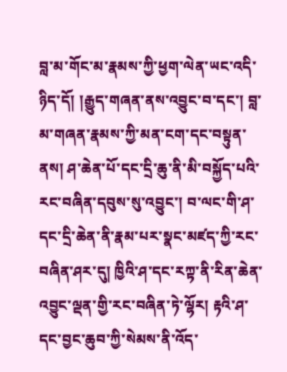བླ་མ་གོང་མ་རྣམས་ཀྱི་ཕྱག་ལེན་ཡང་འདི་ཉིད་དོ། །རྒྱུད་གཞན་ནས་འབྱུང་བ་དང་། བླ་མ་གཞན་རྣམས་ཀྱི་མན་ངག་དང་བསྟུན་ནས། ཤ་ཆེན་པོ་དང་དྲི་ཆུ་ནི་མི་བསྐྱོད་པའི་རང་བཞིན་དབུས་སུ་འབྱུང་། བ་ལང་གི་ཤ་དང་དྲི་ཆེན་ནི་རྣམ་པར་སྣང་མཛད་ཀྱི་རང་བཞིན་ཤར་དུ། ཁྱིའི་ཤ་དང་རཀྟ་ནི་རིན་ཆེན་འབྱུང་ལྡན་གྱི་རང་བཞིན་ཏེ་ལྷོར། རྟའི་ཤ་དང་བྱང་ཆུབ་ཀྱི་སེམས་ནི་འོད་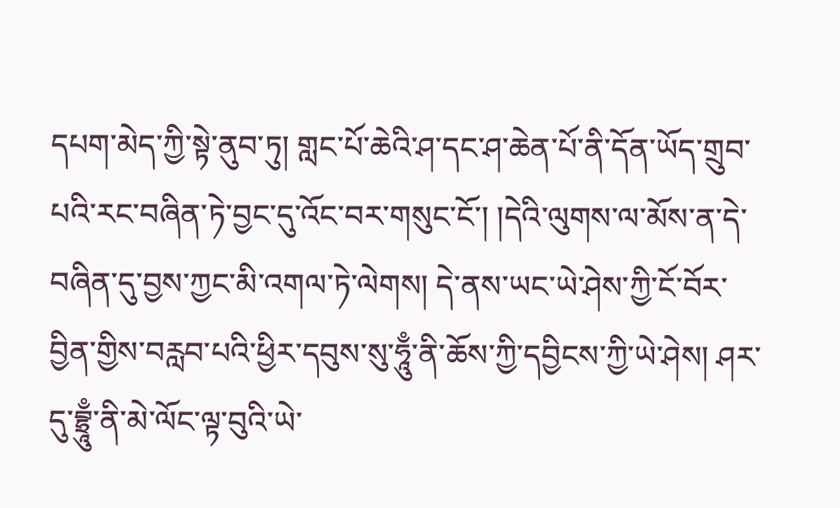དཔག་མེད་ཀྱི་སྟེ་ནུབ་ཏུ། གླང་པོ་ཆེའི་ཤ་དང་ཤ་ཆེན་པོ་ནི་དོན་ཡོད་གྲུབ་པའི་རང་བཞིན་ཏེ་བྱང་དུ་འོང་བར་གསུང་ངོ་། །དེའི་ལུགས་ལ་མོས་ན་དེ་བཞིན་དུ་བྱས་ཀྱང་མི་འགལ་ཏེ་ལེགས། དེ་ནས་ཡང་ཡེ་ཤེས་ཀྱི་ངོ་བོར་བྱིན་གྱིས་བརླབ་པའི་ཕྱིར་དབུས་སུ་ཧཱུྃ་ནི་ཆོས་ཀྱི་དབྱིངས་ཀྱི་ཡེ་ཤེས། ཤར་དུ་བྷྲཱུྃ་ནི་མེ་ལོང་ལྟ་བུའི་ཡེ་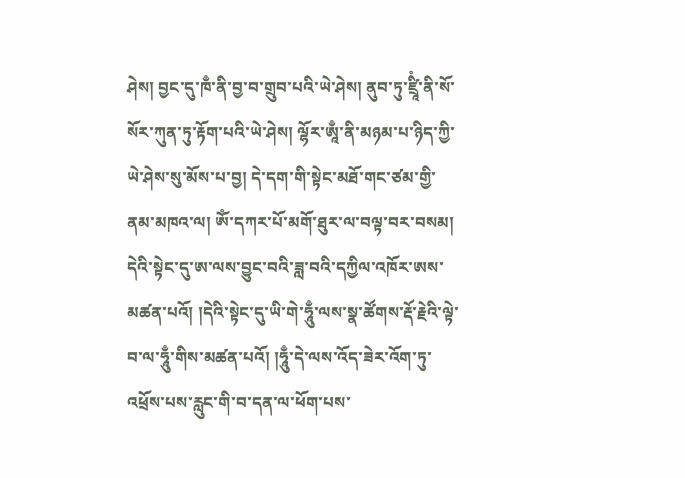ཤེས། བྱང་དུ་ཁྃ་ནི་བྱ་བ་གྲུབ་པའི་ཡེ་ཤེས། ནུབ་ཏུ་ཛྲཱིཾ་ནི་སོ་སོར་ཀུན་ཏུ་རྟོག་པའི་ཡེ་ཤེས། ལྷོར་ཨཱྃ་ནི་མཉམ་པ་ཉིད་ཀྱི་ཡེ་ཤེས་སུ་མོས་པ་བྱ། དེ་དག་གི་སྟེང་མཐོ་གང་ཙམ་གྱི་ནམ་མཁའ་ལ། ཨོཾ་དཀར་པོ་མགོ་ཐུར་ལ་བལྟ་བར་བསམ། དེའི་སྟེང་དུ་ཨ་ལས་བྱུང་བའི་ཟླ་བའི་དཀྱིལ་འཁོར་ཨས་མཚན་པའོ། །དེའི་སྟེང་དུ་ཡི་གེ་ཧཱུྃ་ལས་སྣ་ཚོགས་རྡོ་རྗེའི་ལྟེ་བ་ལ་ཧཱུྃ་གིས་མཚན་པའོ། །ཧཱུྃ་དེ་ལས་འོད་ཟེར་འོག་ཏུ་འཕྲོས་པས་རླུང་གི་བ་དན་ལ་ཕོག་པས་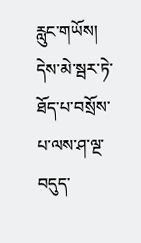རླུང་གཡོས། དེས་མེ་སྦར་ཏེ་ཐོད་པ་བསྲོས་པ་ལས་ཤ་ལྔ་བདུད་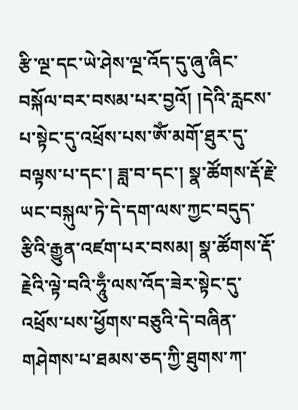རྩི་ལྔ་དང་ཡེ་ཤེས་ལྔ་འོད་དུ་ཞུ་ཞིང་བསྐོལ་བར་བསམ་པར་བྱའོ། །དེའི་རླངས་པ་སྟེང་དུ་འཕྲོས་པས་ཨོཾ་མགོ་ཐུར་དུ་བལྟས་པ་དང་། ཟླ་བ་དང་། སྣ་ཚོགས་རྡོ་རྗེ་ཡང་བསྐུལ་ཏེ་དེ་དག་ལས་ཀྱང་བདུད་རྩིའི་རྒྱུན་འཛག་པར་བསམ། སྣ་ཚོགས་རྡོ་རྗེའི་ལྟེ་བའི་ཧཱུྃ་ལས་འོད་ཟེར་སྟེང་དུ་འཕྲོས་པས་ཕྱོགས་བཅུའི་དེ་བཞིན་གཤེགས་པ་ཐམས་ཅད་ཀྱི་ཐུགས་ཀ་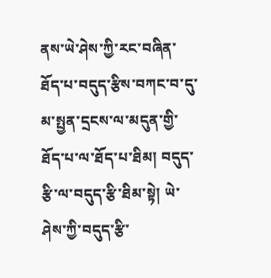ནས་ཡེ་ཤེས་ཀྱི་རང་བཞིན་ཐོད་པ་བདུད་རྩིས་བཀང་བ་དུ་མ་སྤྱན་དྲངས་ལ་མདུན་གྱི་ཐོད་པ་ལ་ཐོད་པ་ཐིམ། བདུད་རྩི་ལ་བདུད་རྩི་ཐིམ་སྟེ། ཡེ་ཤེས་ཀྱི་བདུད་རྩི་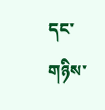དང་གཉིས་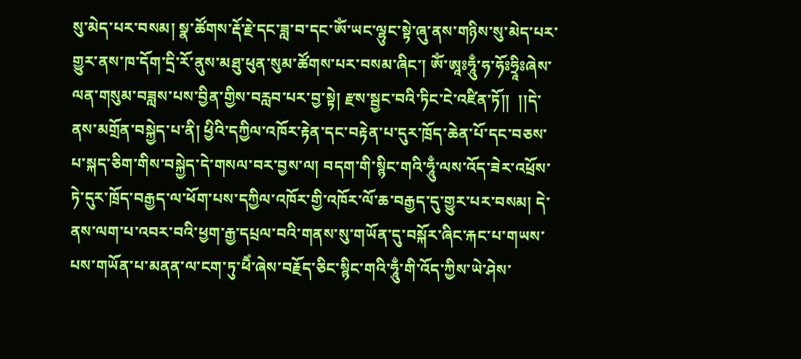སུ་མེད་པར་བསམ། སྣ་ཚོགས་རྡོ་རྗེ་དང་ཟླ་བ་དང་ཨོཾ་ཡང་ལྷུང་སྟེ་ཞུ་ནས་གཉིས་སུ་མེད་པར་གྱུར་ནས་ཁ་དོག་དྲི་རོ་ནུས་མཐུ་ཕུན་སུམ་ཚོགས་པར་བསམ་ཞིང་། ཨོཾ་ཨཱཿཧཱུྃ་ཧ་ཧོཿཧྲཱིཿཞེས་ལན་གསུམ་བཟླས་པས་བྱིན་གྱིས་བརླབ་པར་བྱ་སྟེ། རྫས་སྦྱང་བའི་ཏིང་ངེ་འཛིན་ཏོ།།  །།དེ་ནས་མགྲོན་བསྐྱེད་པ་ནི། ཕྱིའི་དཀྱིལ་འཁོར་རྟེན་དང་བརྟེན་པ་དུར་ཁྲོད་ཆེན་པོ་དང་བཅས་པ་སྐད་ཅིག་གིས་བསྐྱེད་དེ་གསལ་བར་བྱས་ལ། བདག་གི་སྙིང་གའི་ཧཱུྃ་ལས་འོད་ཟེར་འཕྲོས་ཏེ་དུར་ཁྲོད་བརྒྱད་ལ་ཕོག་པས་དཀྱིལ་འཁོར་གྱི་འཁོར་ལོ་ཆ་བརྒྱད་དུ་གྱུར་པར་བསམ། དེ་ནས་ལག་པ་འབར་བའི་ཕྱག་རྒྱ་དཔྲལ་བའི་གནས་སུ་གཡོན་དུ་བསྐོར་ཞིང་རྐང་པ་གཡས་པས་གཡོན་པ་མནན་ལ་ངག་ཏུ་ཕཻཾ་ཞེས་བརྗོད་ཅིང་སྙིང་གའི་ཧཱུྃ་གི་འོད་ཀྱིས་ཡེ་ཤེས་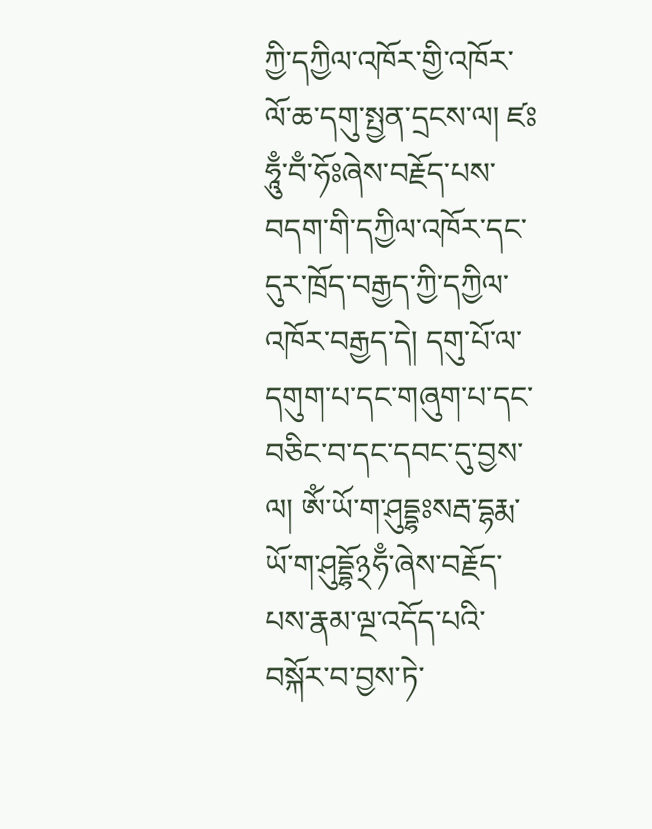ཀྱི་དཀྱིལ་འཁོར་གྱི་འཁོར་ལོ་ཆ་དགུ་སྤྱན་དྲངས་ལ། ཛཿཧཱུྃ་བྃ་ཧོཿཞེས་བརྗོད་པས་བདག་གི་དཀྱིལ་འཁོར་དང་དུར་ཁྲོད་བརྒྱད་ཀྱི་དཀྱིལ་འཁོར་བརྒྱད་དེ། དགུ་པོ་ལ་དགུག་པ་དང་གཞུག་པ་དང་བཅིང་བ་དང་དབང་དུ་བྱས་ལ། ཨོཾ་ཡོ་ག་ཤུདྡྷཿསརྦ་དྷརྨ་ཡོ་ག་ཤུདྡྷོ྅ཧྃ་ཞེས་བརྗོད་པས་རྣམ་ལྔ་འདོད་པའི་བསྐོར་བ་བྱས་ཏེ་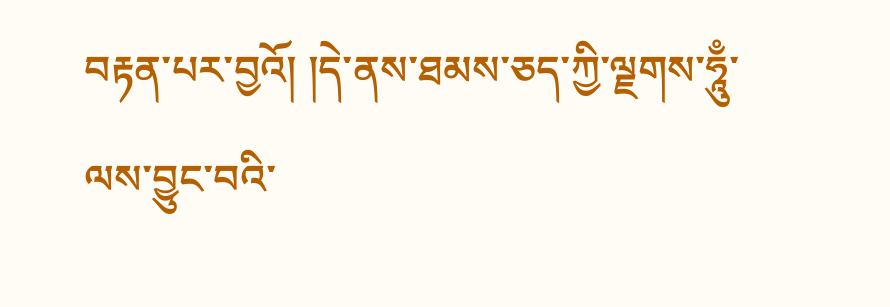བརྟན་པར་བྱའོ། །དེ་ནས་ཐམས་ཅད་ཀྱི་ལྗགས་ཧཱུྃ་ལས་བྱུང་བའི་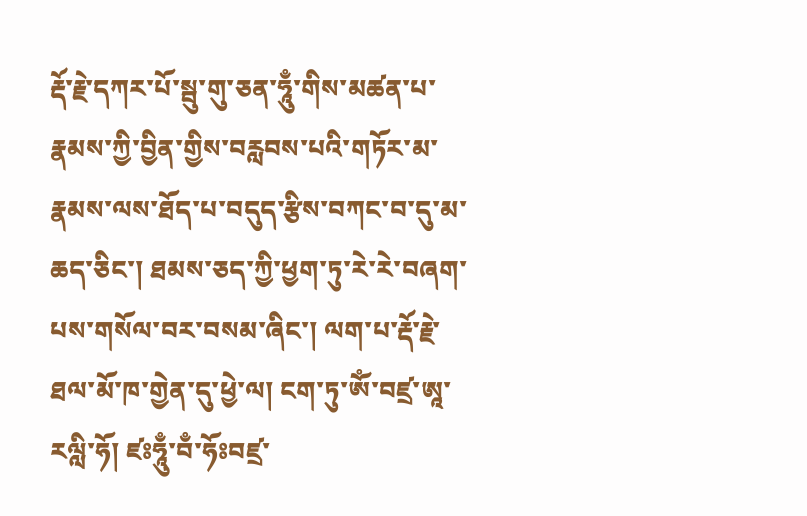རྡོ་རྗེ་དཀར་པོ་སྦུ་གུ་ཅན་ཧཱུྃ་གིས་མཚན་པ་རྣམས་ཀྱི་བྱིན་གྱིས་བརླབས་པའི་གཏོར་མ་རྣམས་ལས་ཐོད་པ་བདུད་རྩིས་བཀང་བ་དུ་མ་ཆད་ཅིང་། ཐམས་ཅད་ཀྱི་ཕྱག་ཏུ་རེ་རེ་བཞག་པས་གསོལ་བར་བསམ་ཞིང་། ལག་པ་རྡོ་རྗེ་ཐལ་མོ་ཁ་གྱེན་དུ་ཕྱེ་ལ། ངག་ཏུ་ཨོཾ་བཛྲ་ཨཱ་རལླི་ཧོ། ཛཿཧཱུྃ་བྃ་ཧོཿབཛྲ་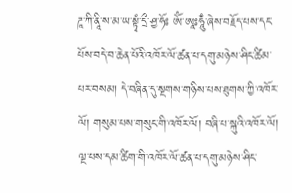ཌཱ་ཀི་ནཱི་ས་མ་ཡ་སྟྭཾ་དྲྀ་ཤྱ་ཧོཿ ཨོཾ་ཨཱཿཧཱུྃ་ཞེས་བརྗོད་པས་དང་པོས་བདེ་བ་ཆེན་པོའི་འཁོར་ལོ་ཚན་པ་དགུ་མཉེས་ཤིང་ཚིམ་པར་བསམ། དེ་བཞིན་དུ་སྔགས་གཉིས་པས་ཐུགས་ཀྱི་འཁོར་ལོ། གསུམ་པས་གསུང་གི་འཁོར་ལོ། བཞི་པ་སྐུའི་འཁོར་ལོ། ལྔ་པས་དམ་ཚིག་གི་འཁོར་ལོ་ཚན་པ་དགུ་མཉེས་ཤིང་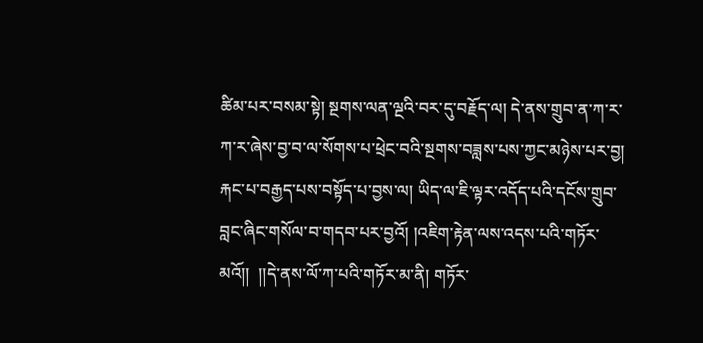ཚིམ་པར་བསམ་སྟེ། སྔགས་ལན་ལྔའི་བར་དུ་བརྗོད་ལ། དེ་ནས་གྲུབ་ན་ཀ་ར་ཀ་ར་ཞེས་བྱ་བ་ལ་སོགས་པ་ཕྲེང་བའི་སྔགས་བཟླས་པས་ཀྱང་མཉེས་པར་བྱ། རྐང་པ་བརྒྱད་པས་བསྟོད་པ་བྱས་ལ། ཡིད་ལ་ཇི་ལྟར་འདོད་པའི་དངོས་གྲུབ་བླང་ཞིང་གསོལ་བ་གདབ་པར་བྱའོ། །འཇིག་རྟེན་ལས་འདས་པའི་གཏོར་མའོ།།  །།དེ་ནས་ལོ་ཀ་པའི་གཏོར་མ་ནི། གཏོར་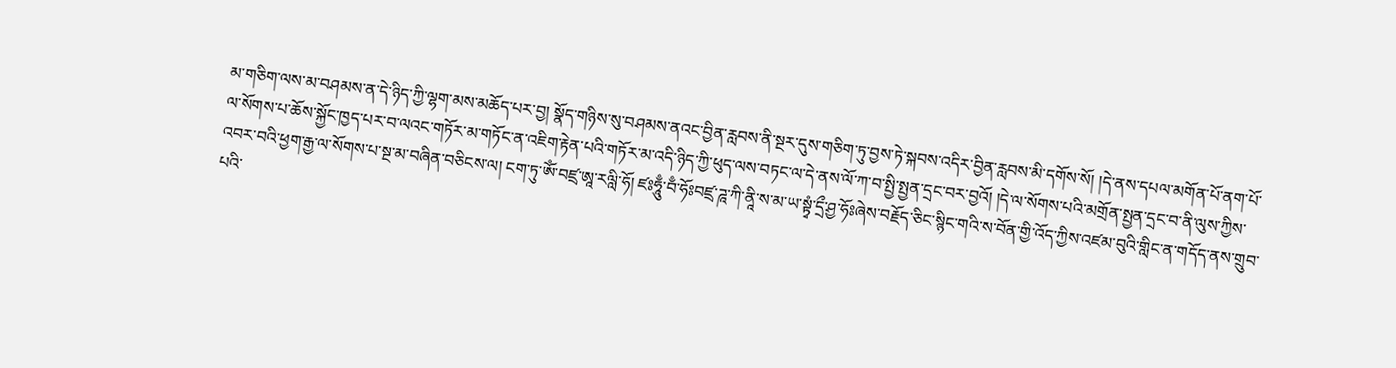མ་གཅིག་ལས་མ་བཤམས་ན་དེ་ཉིད་ཀྱི་ལྷག་མས་མཆོད་པར་བྱ། སྣོད་གཉིས་སུ་བཤམས་ནའང་བྱིན་རླབས་ནི་སྔར་དུས་གཅིག་ཏུ་བྱས་ཏེ་སྐབས་འདིར་བྱིན་རླབས་མི་དགོས་སོ། །དེ་ནས་དཔལ་མགོན་པོ་ནག་པོ་ལ་སོགས་པ་ཆོས་སྐྱོང་ཁྱད་པར་བ་ལའང་གཏོར་མ་གཏོང་ན་འཇིག་རྟེན་པའི་གཏོར་མ་འདི་ཉིད་ཀྱི་ཕུད་ལས་བཏང་ལ་དེ་ནས་ལོ་ཀ་བ་སྤྱི་སྤྱན་དྲང་བར་བྱའོ། །དེ་ལ་སོགས་པའི་མགྲོན་སྤྱན་དྲང་བ་ནི་ལུས་ཀྱིས་འབར་བའི་ཕྱག་རྒྱ་ལ་སོགས་པ་སྔ་མ་བཞིན་བཅིངས་ལ། ངག་ཏུ་ཨོཾ་བཛྲ་ཨཱ་རལླི་ཧོ། ཛཿཧཱུྃ་བྃ་ཧོཿབཛྲ་ཌཱ་ཀི་ནཱི་ས་མ་ཡ་སྟྭཾ་དྲྀ་ཤྱ་ཧོཿཞེས་བརྗོད་ཅིང་སྙིང་གའི་ས་བོན་གྱི་འོད་ཀྱིས་འཛམ་བུའི་གླིང་ན་གདོད་ནས་གྲུབ་པའི་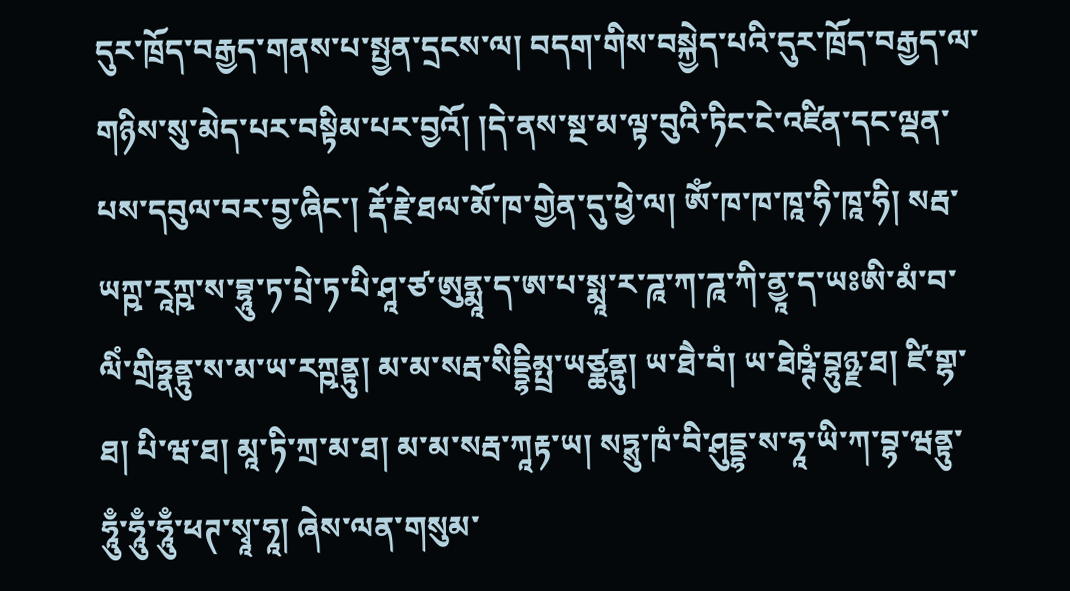དུར་ཁྲོད་བརྒྱད་གནས་པ་སྤྱན་དྲངས་ལ། བདག་གིས་བསྐྱེད་པའི་དུར་ཁྲོད་བརྒྱད་ལ་གཉིས་སུ་མེད་པར་བསྟིམ་པར་བྱའོ། །དེ་ནས་སྔ་མ་ལྟ་བུའི་ཏིང་ངེ་འཛིན་དང་ལྡན་པས་དབུལ་བར་བྱ་ཞིང་། རྡོ་རྗེ་ཐལ་མོ་ཁ་གྱེན་དུ་ཕྱེ་ལ། ཨོཾ་ཁ་ཁ་ཁཱ་ཧི་ཁཱ་ཧི། སརྦ་ཡཀྵ་རཱཀྵ་ས་བྷཱུ་ཏ་པྲེ་ཏ་པི་ཤཱ་ཙ་ཨུནྨཱ་ད་ཨ་པ་སྨཱ་ར་ཌཱ་ཀ་ཌཱ་ཀི་ནྱཱ་ད་ཡཿཨི་མཾ་བ་ལིཾ་གྲིཧྣནྟུ་ས་མ་ཡ་རཀྵནྟུ། མ་མ་སརྦ་སིདྡྷིམྤྲ་ཡཙྪནྟུ། ཡ་ཐཻ་བཾ། ཡ་ཐེཥྚཾ་བྷུཉྫ་ཐ། ཛི་གྷ་ཐ། པི་ཝ་ཐ། མཱ་ཏི་ཀྲ་མ་ཐ། མ་མ་སརྦ་ཀཱརྟ་ཡ། སཏྶུ་ཁཾ་བི་ཤུདྡྷ་ས་ཧཱ་ཡི་ཀ་བྷ་ཝནྟུ་ཧཱུྃ་ཧཱུྃ་ཧཱུྃ་ཕཊ་སྭཱ་ཧཱ། ཞེས་ལན་གསུམ་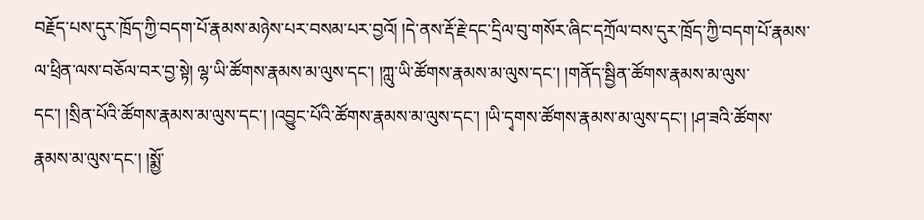བརྗོད་པས་དུར་ཁྲོད་ཀྱི་བདག་པོ་རྣམས་མཉེས་པར་བསམ་པར་བྱའོ། །དེ་ནས་རྡོ་རྗེ་དང་དྲིལ་བུ་གསོར་ཞིང་དཀྲོལ་བས་དུར་ཁྲོད་ཀྱི་བདག་པོ་རྣམས་ལ་ཕྲིན་ལས་བཅོལ་བར་བྱ་སྟེ། ལྷ་ཡི་ཚོགས་རྣམས་མ་ལུས་དང་། །ཀླུ་ཡི་ཚོགས་རྣམས་མ་ལུས་དང་། །གནོད་སྦྱིན་ཚོགས་རྣམས་མ་ལུས་དང་། །སྲིན་པོའི་ཚོགས་རྣམས་མ་ལུས་དང་། །འབྱུང་པོའི་ཚོགས་རྣམས་མ་ལུས་དང་། །ཡི་དྭགས་ཚོགས་རྣམས་མ་ལུས་དང་། །ཤ་ཟའི་ཚོགས་རྣམས་མ་ལུས་དང་། །སྨྱོ་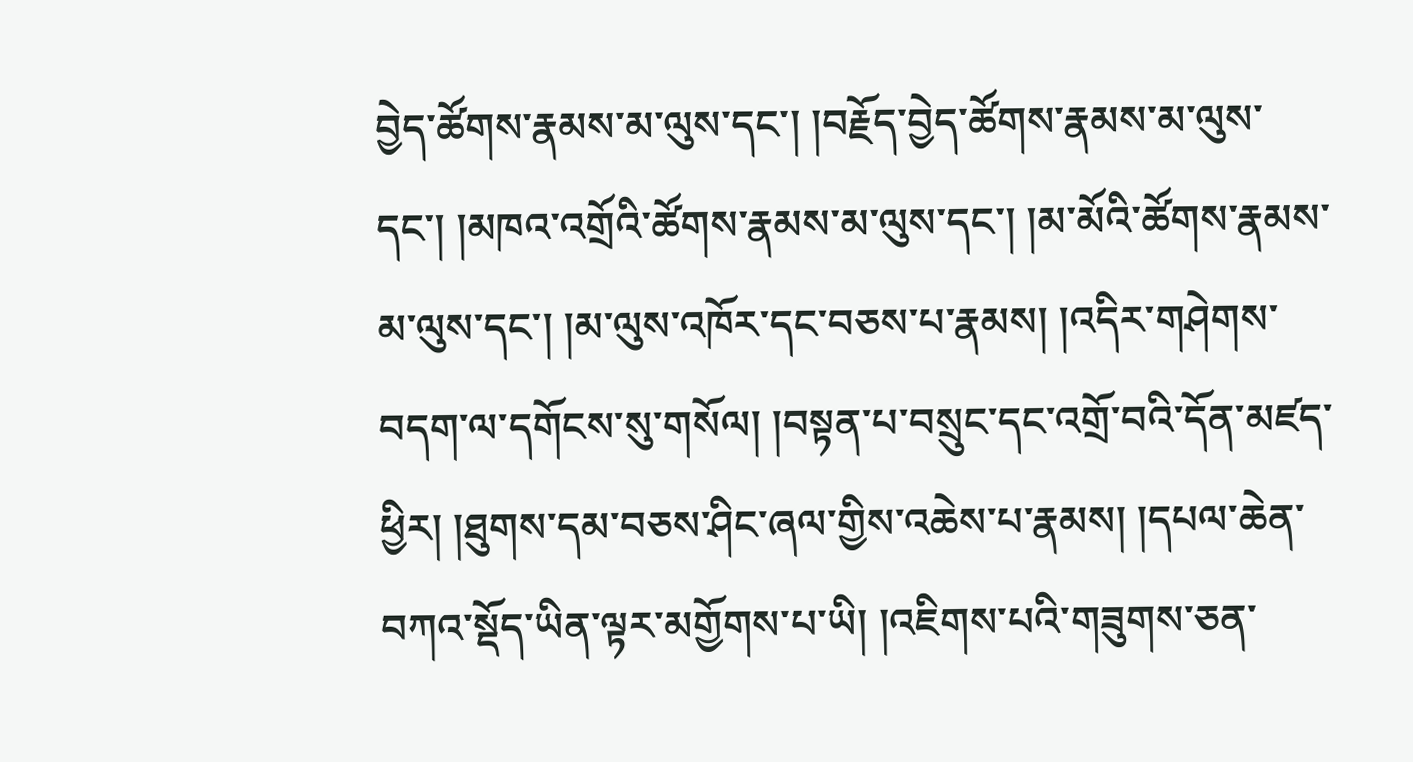བྱེད་ཚོགས་རྣམས་མ་ལུས་དང་། །བརྗོད་བྱེད་ཚོགས་རྣམས་མ་ལུས་དང་། །མཁའ་འགྲོའི་ཚོགས་རྣམས་མ་ལུས་དང་། །མ་མོའི་ཚོགས་རྣམས་མ་ལུས་དང་། །མ་ལུས་འཁོར་དང་བཅས་པ་རྣམས། །འདིར་གཤེགས་བདག་ལ་དགོངས་སུ་གསོལ། །བསྟན་པ་བསྲུང་དང་འགྲོ་བའི་དོན་མཛད་ཕྱིར། །ཐུགས་དམ་བཅས་ཤིང་ཞལ་གྱིས་འཆེས་པ་རྣམས། །དཔལ་ཆེན་བཀའ་སྡོད་ཡིན་ལྟར་མགྱོགས་པ་ཡི། །འཇིགས་པའི་གཟུགས་ཅན་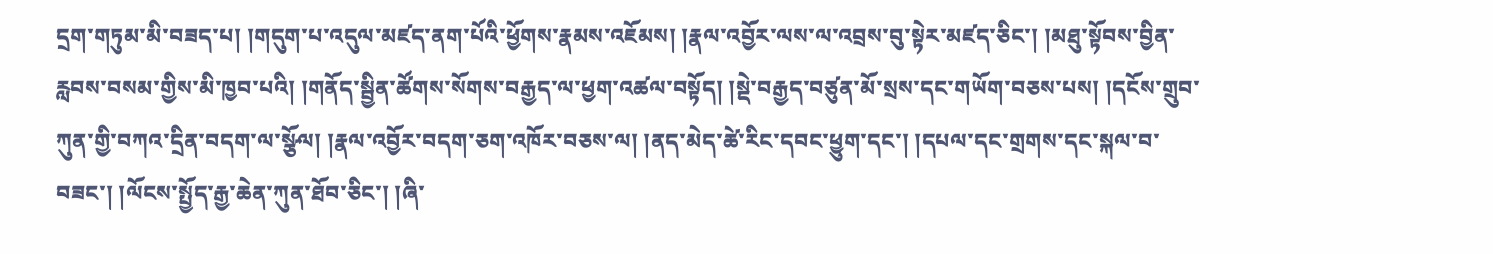དྲག་གཏུམ་མི་བཟད་པ། །གདུག་པ་འདུལ་མཛད་ནག་པོའི་ཕྱོགས་རྣམས་འཇོམས། །རྣལ་འབྱོར་ལས་ལ་འབྲས་བུ་སྟེར་མཛད་ཅིང་། །མཐུ་སྟོབས་བྱིན་རླབས་བསམ་གྱིས་མི་ཁྱབ་པའི། །གནོད་སྦྱིན་ཚོགས་སོགས་བརྒྱད་ལ་ཕྱག་འཚལ་བསྟོད། །སྡེ་བརྒྱད་བཙུན་མོ་སྲས་དང་གཡོག་བཅས་པས། །དངོས་གྲུབ་ཀུན་གྱི་བཀའ་དྲིན་བདག་ལ་སྩོལ། །རྣལ་འབྱོར་བདག་ཅག་འཁོར་བཅས་ལ། །ནད་མེད་ཚེ་རིང་དབང་ཕྱུག་དང་། །དཔལ་དང་གྲགས་དང་སྐལ་བ་བཟང་། །ལོངས་སྤྱོད་རྒྱ་ཆེན་ཀུན་ཐོབ་ཅིང་། །ཞི་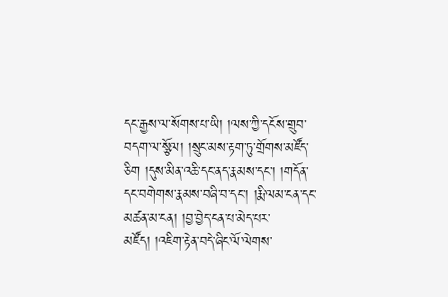དང་རྒྱས་ལ་སོགས་པ་ཡི། །ལས་ཀྱི་དངོས་གྲུབ་བདག་ལ་སྩོལ། །སྲུང་མས་རྟག་ཏུ་གྲོགས་མཛོད་ཅིག །དུས་མིན་འཆི་དང་ནད་རྣམས་དང་། །གདོན་དང་བགེགས་རྣམས་བཞི་བ་དང་། །རྨི་ལམ་ངན་དང་མཚན་མ་ངན། །བྱ་བྱེད་ངན་པ་མེད་པར་མཛོད། །འཇིག་རྟེན་བདེ་ཞིང་ལོ་ལེགས་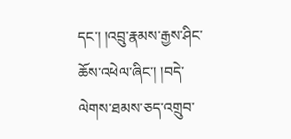དང་། །འབྲུ་རྣམས་རྒྱས་ཤིང་ཆོས་འཕེལ་ཞིང་། །བདེ་ལེགས་ཐམས་ཅད་འགྲུབ་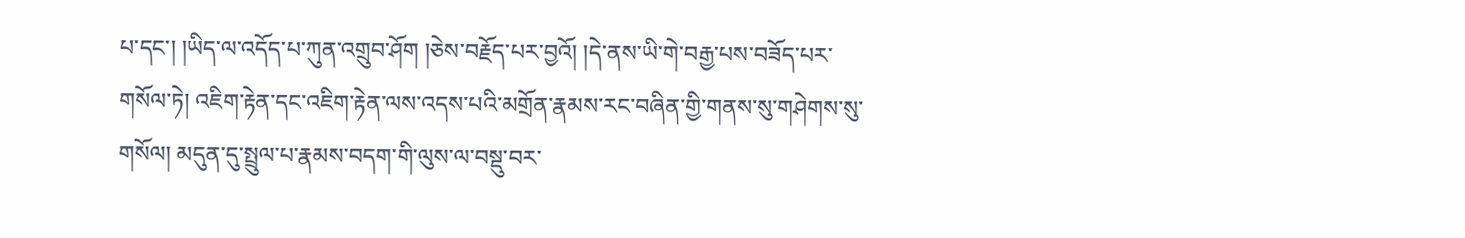པ་དང་། །ཡིད་ལ་འདོད་པ་ཀུན་འགྲུབ་ཤོག །ཅེས་བརྗོད་པར་བྱའོ། །དེ་ནས་ཡི་གེ་བརྒྱ་པས་བཟོད་པར་གསོལ་ཏེ། འཇིག་རྟེན་དང་འཇིག་རྟེན་ལས་འདས་པའི་མགྲོན་རྣམས་རང་བཞིན་གྱི་གནས་སུ་གཤེགས་སུ་གསོལ། མདུན་དུ་སྤྲུལ་པ་རྣམས་བདག་གི་ལུས་ལ་བསྡུ་བར་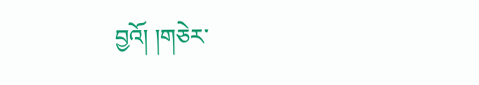བྱའོ། །གཅེར་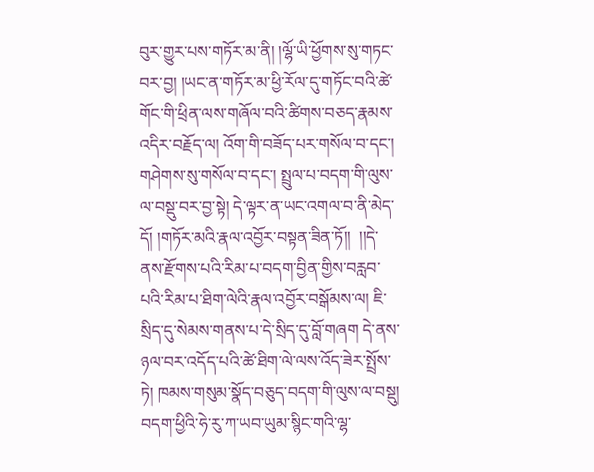བུར་གྱུར་པས་གཏོར་མ་ནི། །ལྷོ་ཡི་ཕྱོགས་སུ་གཏང་བར་བྱ། །ཡང་ན་གཏོར་མ་ཕྱི་རོལ་དུ་གཏོང་བའི་ཚེ་གོང་གི་ཕྲིན་ལས་གཞོལ་བའི་ཚིགས་བཅད་རྣམས་འདིར་བརྗོད་ལ། འོག་གི་བཟོད་པར་གསོལ་བ་དང་། གཤེགས་སུ་གསོལ་བ་དང་། སྤྲུལ་པ་བདག་གི་ལུས་ལ་བསྡུ་བར་བྱ་སྟེ། དེ་ལྟར་ན་ཡང་འགལ་བ་ནི་མེད་དོ། །གཏོར་མའི་རྣལ་འབྱོར་བསྟན་ཟིན་ཏོ།།  །།དེ་ནས་རྫོགས་པའི་རིམ་པ་བདག་བྱིན་གྱིས་བརླབ་པའི་རིམ་པ་ཐིག་ལེའི་རྣལ་འབྱོར་བསྒོམས་ལ། ཇི་སྲིད་དུ་སེམས་གནས་པ་དེ་སྲིད་དུ་བློ་གཞག དེ་ནས་ཉལ་བར་འདོད་པའི་ཚེ་ཐིག་ལེ་ལས་འོད་ཟེར་སྤྲོས་ཏེ། ཁམས་གསུམ་སྣོད་བཅུད་བདག་གི་ལུས་ལ་བསྡུ། བདག་ཕྱིའི་ཧེ་རུ་ཀ་ཡབ་ཡུམ་སྙིང་གའི་ལྷ་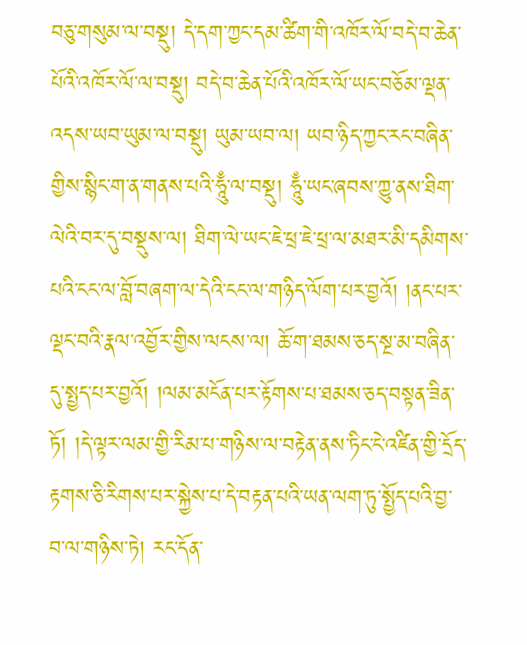བཅུ་གསུམ་ལ་བསྡུ། དེ་དག་ཀྱང་དམ་ཚིག་གི་འཁོར་ལོ་བདེ་བ་ཆེན་པོའི་འཁོར་ལོ་ལ་བསྡུ། བདེ་བ་ཆེན་པོའི་འཁོར་ལོ་ཡང་བཅོམ་ལྡན་འདས་ཡབ་ཡུམ་ལ་བསྡུ། ཡུམ་ཡབ་ལ། ཡབ་ཉིད་ཀྱང་རང་བཞིན་གྱིས་སྙིང་ག་ན་གནས་པའི་ཧཱུྃ་ལ་བསྡུ། ཧཱུྃ་ཡང་ཞབས་ཀྱུ་ནས་ཐིག་ལེའི་བར་དུ་བསྡུས་ལ། ཐིག་ལེ་ཡང་ཇེ་ཕྲ་ཇེ་ཕྲ་ལ་མཐར་མི་དམིགས་པའི་ངང་ལ་བློ་བཞག་ལ་དེའི་ངང་ལ་གཉིད་ལོག་པར་བྱའོ། །ནང་པར་ལྡང་བའི་རྣལ་འབྱོར་གྱིས་ལངས་ལ། ཆོ་ག་ཐམས་ཅད་སྔ་མ་བཞིན་དུ་སྤྱད་པར་བྱའོ། །ལམ་མངོན་པར་རྟོགས་པ་ཐམས་ཅད་བསྟན་ཟིན་ཏོ། །དེ་ལྟར་ལམ་གྱི་རིམ་པ་གཉིས་ལ་བརྟེན་ནས་ཏིང་ངེ་འཛིན་གྱི་དྲོད་རྟགས་ཅི་རིགས་པར་སྐྱེས་པ་དེ་བརྟན་པའི་ཡན་ལག་ཏུ་སྤྱོད་པའི་བྱ་བ་ལ་གཉིས་ཏེ། རང་དོན་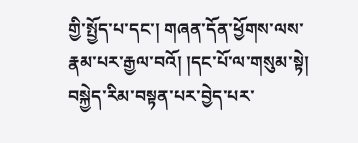གྱི་སྤྱོད་པ་དང་། གཞན་དོན་ཕྱོགས་ལས་རྣམ་པར་རྒྱལ་བའོ། །དང་པོ་ལ་གསུམ་སྟེ། བསྐྱེད་རིམ་བསྟན་པར་བྱེད་པར་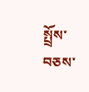སྤྲོས་བཅས་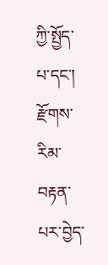ཀྱི་སྤྱོད་པ་དང་། རྫོགས་རིམ་བརྟན་པར་བྱེད་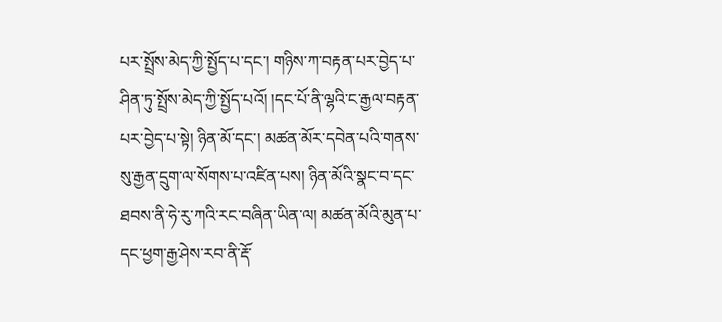པར་སྤྲོས་མེད་ཀྱི་སྤྱོད་པ་དང་། གཉིས་ཀ་བརྟན་པར་བྱེད་པ་ཤིན་ཏུ་སྤྲོས་མེད་ཀྱི་སྤྱོད་པའོ། །དང་པོ་ནི་ལྷའི་ང་རྒྱལ་བརྟན་པར་བྱེད་པ་སྟེ། ཉིན་མོ་དང་། མཚན་མོར་དབེན་པའི་གནས་སུ་རྒྱན་དྲུག་ལ་སོགས་པ་འཛིན་པས། ཉིན་མོའི་སྣང་བ་དང་ཐབས་ནི་ཧེ་རུ་ཀའི་རང་བཞིན་ཡིན་ལ། མཚན་མོའི་མུན་པ་དང་ཕྱག་རྒྱ་ཤེས་རབ་ནི་རྡོ་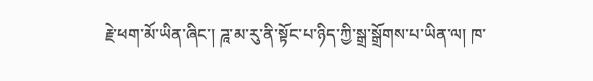རྗེ་ཕག་མོ་ཡིན་ཞིང་། ཌཱ་མ་རུ་ནི་སྟོང་པ་ཉིད་ཀྱི་སྒྲ་སྒྲོགས་པ་ཡིན་ལ། ཁ་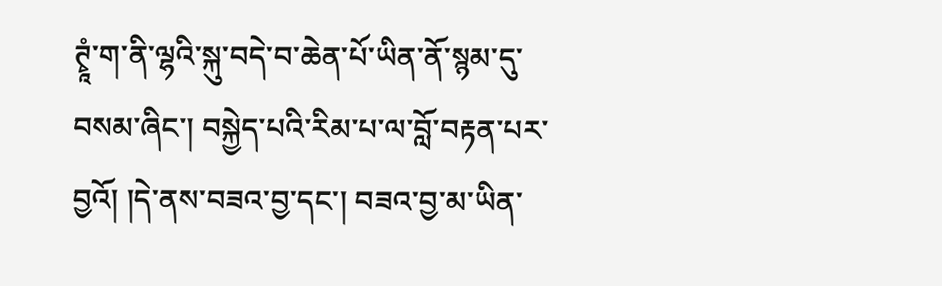ཊྭཱཾ་ག་ནི་ལྷའི་སྐུ་བདེ་བ་ཆེན་པོ་ཡིན་ནོ་སྙམ་དུ་བསམ་ཞིང་། བསྐྱེད་པའི་རིམ་པ་ལ་བློ་བརྟན་པར་བྱའོ། །དེ་ནས་བཟའ་བྱ་དང་། བཟའ་བྱ་མ་ཡིན་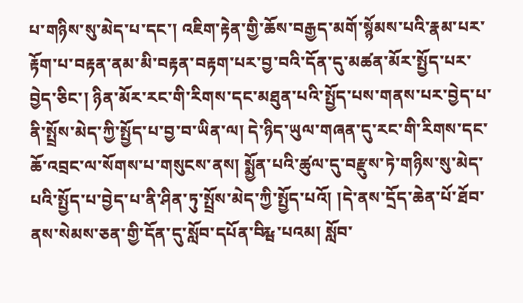པ་གཉིས་སུ་མེད་པ་དང་། འཇིག་རྟེན་གྱི་ཆོས་བརྒྱད་མགོ་སྙོམས་པའི་རྣམ་པར་རྟོག་པ་བརྟན་ནམ་མི་བརྟན་བརྟག་པར་བྱ་བའི་དོན་དུ་མཚན་མོར་སྤྱོད་པར་བྱེད་ཅིང་། ཉིན་མོར་རང་གི་རིགས་དང་མཐུན་པའི་སྤྱོད་པས་གནས་པར་བྱེད་པ་ནི་སྤྲོས་མེད་ཀྱི་སྤྱོད་པ་བྱ་བ་ཡིན་ལ། དེ་ཉིད་ཡུལ་གཞན་དུ་རང་གི་རིགས་དང་ཆོ་འབྲང་ལ་སོགས་པ་གསུངས་ནས། སྨྱོན་པའི་ཚུལ་དུ་བརྫུས་ཏེ་གཉིས་སུ་མེད་པའི་སྤྱོད་པ་བྱེད་པ་ནི་ཤིན་ཏུ་སྤྲོས་མེད་ཀྱི་སྤྱོད་པའོ། །དེ་ནས་དྲོད་ཆེན་པོ་ཐོབ་ནས་སེམས་ཅན་གྱི་དོན་དུ་སློབ་དཔོན་བིརྺ་པའམ། སློབ་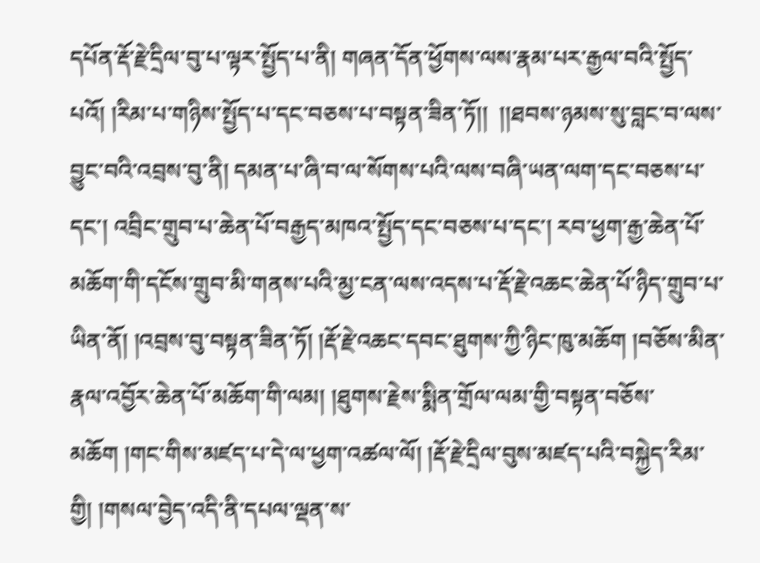དཔོན་རྡོ་རྗེ་དྲིལ་བུ་པ་ལྟར་སྤྱོད་པ་ནི། གཞན་དོན་ཕྱོགས་ལས་རྣམ་པར་རྒྱལ་བའི་སྤྱོད་པའོ། །རིམ་པ་གཉིས་སྤྱོད་པ་དང་བཅས་པ་བསྟན་ཟིན་ཏོ།།  །།ཐབས་ཉམས་སུ་བླང་བ་ལས་བྱུང་བའི་འབྲས་བུ་ནི། དམན་པ་ཞི་བ་ལ་སོགས་པའི་ལས་བཞི་ཡན་ལག་དང་བཅས་པ་དང་། འབྲིང་གྲུབ་པ་ཆེན་པོ་བརྒྱད་མཁའ་སྤྱོད་དང་བཅས་པ་དང་། རབ་ཕྱག་རྒྱ་ཆེན་པོ་མཆོག་གི་དངོས་གྲུབ་མི་གནས་པའི་མྱ་ངན་ལས་འདས་པ་རྡོ་རྗེ་འཆང་ཆེན་པོ་ཉིད་གྲུབ་པ་ཡིན་ནོ། །འབྲས་བུ་བསྟན་ཟིན་ཏོ། །རྡོ་རྗེ་འཆང་དབང་ཐུགས་ཀྱི་ཉིང་ཁུ་མཆོག །བཅོས་མིན་རྣལ་འབྱོར་ཆེན་པོ་མཆོག་གི་ལམ། །ཐུགས་རྗེས་སྨིན་གྲོལ་ལམ་གྱི་བསྟན་བཅོས་མཆོག །གང་གིས་མཛད་པ་དེ་ལ་ཕྱག་འཚལ་ལོ། །རྡོ་རྗེ་དྲིལ་བུས་མཛད་པའི་བསྐྱེད་རིམ་གྱི། །གསལ་བྱེད་འདི་ནི་དཔལ་ལྡན་ས་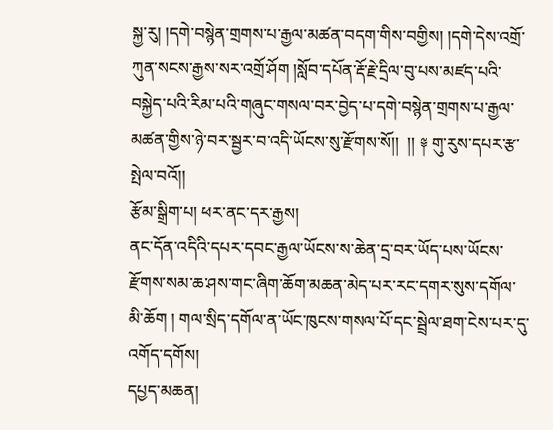སྐྱ་རུ། །དགེ་བསྙེན་གྲགས་པ་རྒྱལ་མཚན་བདག་གིས་བགྱིས། །དགེ་དེས་འགྲོ་ཀུན་སངས་རྒྱས་སར་འགྲོ་ཤོག །སློབ་དཔོན་རྡོ་རྗེ་དྲིལ་བུ་པས་མཛད་པའི་བསྐྱེད་པའི་རིམ་པའི་གཞུང་གསལ་བར་བྱེད་པ་དགེ་བསྙེན་གྲགས་པ་རྒྱལ་མཚན་གྱིས་ཉེ་བར་སྦྱར་བ་འདི་ཡོངས་སུ་རྫོགས་སོ།།  །། ༈ གུ་རུས་དཔར་རྩ་སྤེལ་བའོ།།
རྩོམ་སྒྲིག་པ། ཕར་ནང་དར་རྒྱས།
ནང་དོན་འདིའི་དཔར་དབང་རྒྱལ་ཡོངས་ས་ཆེན་དྲ་བར་ཡོད་པས་ཡོངས་རྫོགས་སམ་ཆ་ཤས་གང་ཞིག་ཆོག་མཆན་མེད་པར་རང་དགར་སུས་དགོལ་མི་ཆོག ། གལ་སྲིད་དགོལ་ན་ཡོང་ཁུངས་གསལ་པོ་དང་སྦྲེལ་ཐག་ངེས་པར་དུ་འགོད་དགོས།
དཔྱད་མཆན།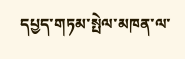དཔྱད་གཏམ་སྤེལ་མཁན་ལ་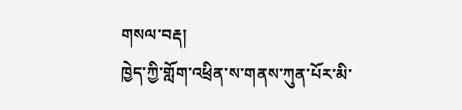གསལ་བརྡ།
ཁྱེད་ཀྱི་གློག་འཕྲིན་ས་གནས་ཀུན་པོར་མི་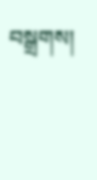བསྒྲགས།